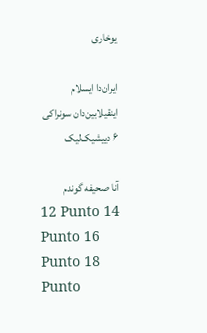یوخاری

ایران‌دا ایسلام اینقیلابین‌دان سونراکی ۶ دییشیک‌لیک

آنا صحیفه گوندم
12 Punto 14 Punto 16 Punto 18 Punto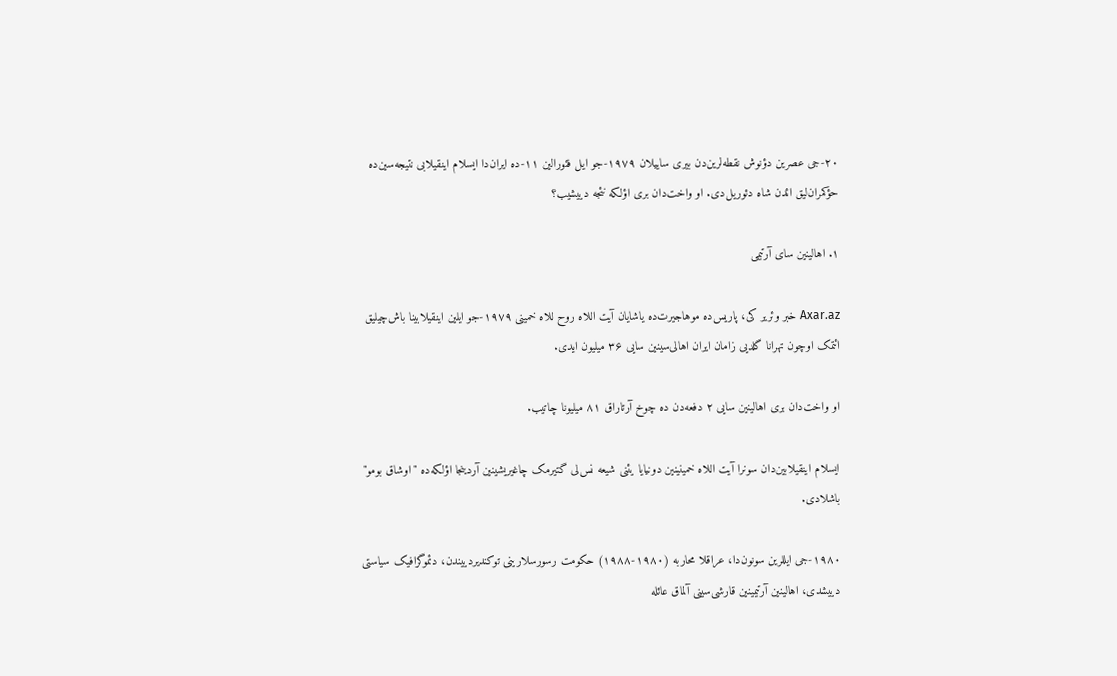۲۰-جی عصرین دؤنوش نقطه‌لرین‌دن بیری ساییلان ۱۹۷۹-جو ایل فئورالین ۱۱-ده ایران‌دا ایسلام اینقیلابی نتیجه‌سین‌ده حؤکمران‌لیق ائد‌ن شاه دئوریل‌دی. او واخت‌دان بری اؤلکه نئجه دییشیب؟

۱. اهالینین سای آرتیمی

Axar.az خبر وئریر کی، پاریس‌ده موهاجیرت‌ده یاشایان آیت اللاه روح للاه خمینی ۱۹۷۹-جو ایلین اینقیلابینا باش‌چیلیق ائتمک اوچون تهرانا گلدیی زامان ایران اهالی‌سینین سایی ۳۶ میلیون ایدی.

او واخت‌دان بری اهالینین سایی ۲ دفعه‌دن ده چوخ آرتاراق ۸۱ میلیونا چاتیب.

ایسلام اینقیلابین‌دان سونرا آیت اللاه خمینینین دونیایا یئنی شیعه نس‌لی گتیرمک چاغیریشینین آردینجا اؤلکه‌ده "اوشاق بومو" باشلادی.

۱۹۸۰-جی ایللرین سونون‌دا، عراقلا محاربه (۱۹۸۰-۱۹۸۸) حکومت رسورسلارینی توکندیردییندن، دئموگرافیک سیاستی دییشدی، اهالینین آرتیمینین قارشی‌سینی آلماق عائله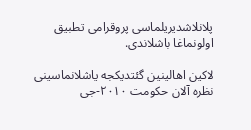پلانلاشدیریلماسی پروقرامی تطبیق اولونماغا باشلاندی.

لاکین اهالینین گئتدیکجه یاشلانماسینی نظره آلان حکومت ۲۰۱۰-جی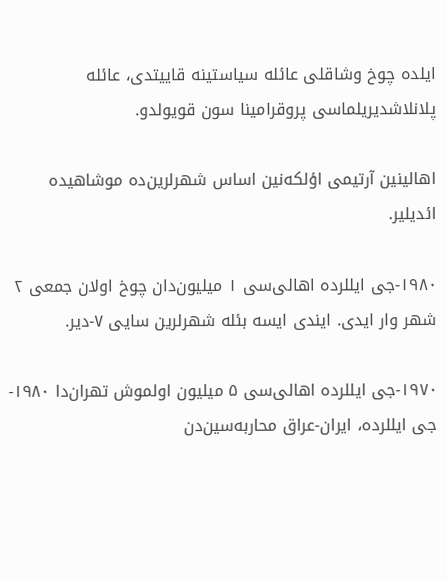ایلده چوخ وشاقلی عائله سیاستینه قاییتدی، عائله پلانلاشدیریلماسی پروقرامینا سون قویولدو.

اهالینین آرتیمی اؤلکه‌نین اساس شهرلرین‌ده موشاهیده ائدیلیر.

۱۹۸۰-جی ایللرده اهالی‌سی ۱ میلیون‌دان چوخ اولان جمعی ۲ شهر وار ایدی. ایندی ایسه بئله شهرلرین سایی ۷-دیر.

۱۹۷۰-جی ایللرده اهالی‌سی ۵ میلیون اولموش تهران‌دا ۱۹۸۰-جی ایللرده، ایران-عراق محاربه‌سین‌دن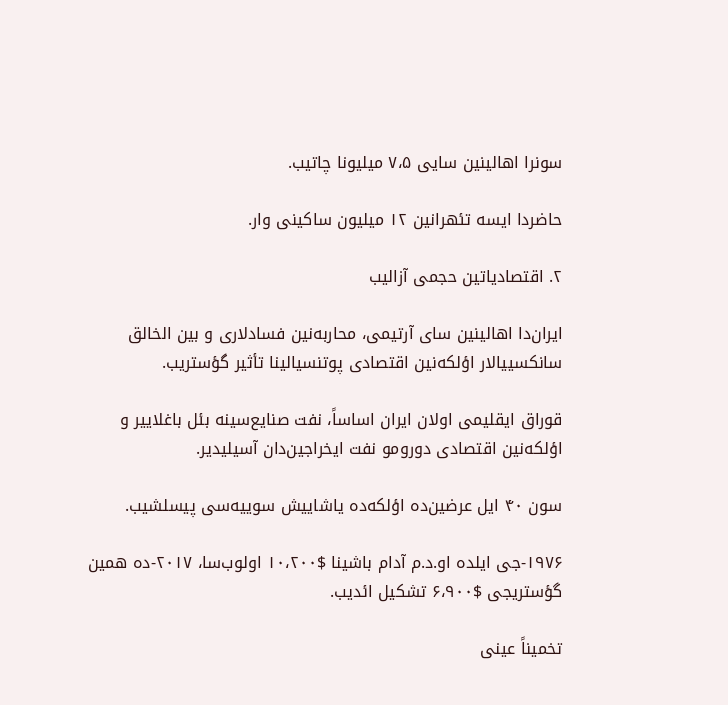سونرا اهالینین سایی ۷،۵ میلیونا چاتیب.

حاضردا ایسه تئهرانین ۱۲ میلیون ساکینی وار.

۲. اقتصادیاتین حجمی آزالیب

ایران‌دا اهالینین سای آرتیمی، محاربه‌نین فسادلاری و بین الخالق سانکسییالار اؤلکه‌نین اقتصادی پوتنسیالینا تأثیر گؤستریب.

قوراق ایقلیمی اولان ایران اساساً، نفت صنایع‌سینه بئل باغلاییر و اؤلکه‌نین اقتصادی دورومو نفت ایخراجین‌دان آسیلیدیر.

سون ۴۰ ایل عرضین‌ده اؤلکه‌ده یاشاییش سوییه‌سی پیسلشیب.

۱۹۷۶-جی ایلده او.د.م آدام باشینا $۱۰،۲۰۰ اولوب‌سا، ۲۰۱۷-ده همین گؤستریجی $۶،۹۰۰ تشکیل ائدیب.

تخمیناً عینی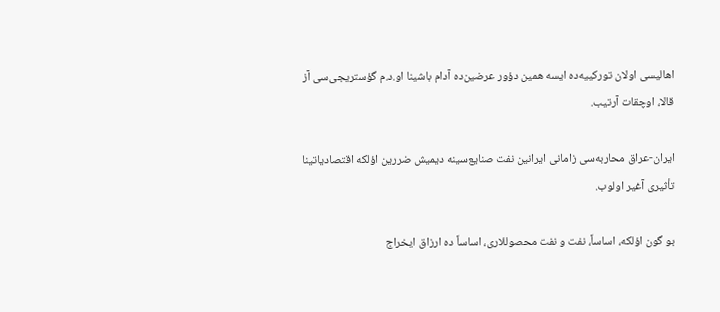اهالیسی اولان تورکییه‌ده ایسه همین دؤور عرضین‌ده آدام باشینا او.د.م گؤستریجی‌سی آز قالا، اوچقات آرتیب.

ایران-عراق محاربه‌سی زامانی ایرانین نفت صنایع‌سینه دیمیش ضررین اؤلکه اقتصادیاتینا تأثیری آغیر اولوب.

بو گون اؤلکه، اساساً، نفت و نفت محصوللاری، اساساً ده ارزاق ایخراج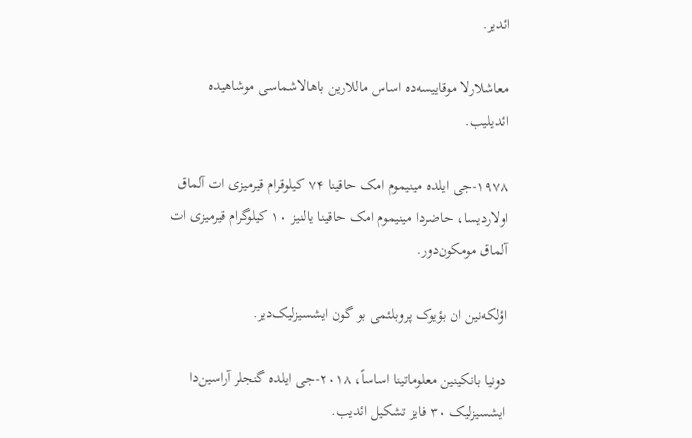ائدیر.

معاشلارلا موقاییسه‌ده اساس ماللارین باهالاشماسی موشاهیده ائدیلیب.

۱۹۷۸-جی ایلده مینیموم امک حاقینا ۷۴ کیلوقرام قیرمیزی ات آلماق اولاردیسا، حاضردا مینیموم امک حاقینا یالنیز ۱۰ کیلوگرام قیرمیزی ات آلماق مومکون‌دور.

اؤلکه‌نین ان بؤیوک پروبلئمی بو گون ایشسیزلیک‌دیر.

دونیا بانکینین معلوماتینا اساساً، ۲۰۱۸-جی ایلده گنجلر آراسین‌دا ایشسیزلیک ۳۰ فایز تشکیل ائدیب.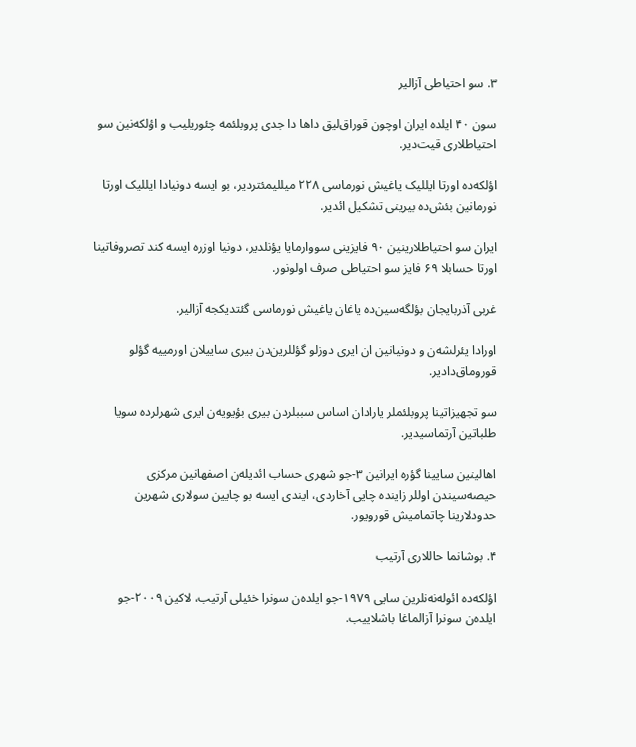۳. سو احتیاطی آزالیر

سون ۴۰ ایلده ایران اوچون قوراق‌لیق داها دا جدی پروبلئمه چئوریلیب و اؤلکه‌نین سو احتیاطلاری قیت‌دیر.

اؤلکه‌ده اورتا ایللیک یاغیش نورماسی ۲۲۸ میللیمئتردیر، بو ایسه دونیادا ایللیک اورتا نورمانین بئش‌ده بیرینی تشکیل ائدیر.

ایران سو احتیاطلارینین ۹۰ فایزینی سووارمایا یؤنلدیر، دونیا اوزره ایسه کند تصروفاتینا اورتا حسابلا ۶۹ فایز سو احتیاطی صرف اولونور.

غربی آذربایجان بؤلگه‌سین‌ده یاغان یاغیش نورماسی گئتدیکجه آزالیر.

اورادا یئرلشه‌ن و دونیانین ان ایری دوزلو گؤللرین‌دن بیری ساییلان اورمییه گؤلو قوروماق‌دادیر.

سو تجهیزاتینا پروبلئملر یارادان اساس سببلردن بیری بؤیویه‌ن ایری شهرلرده سویا طلباتین آرتماسیدیر.

اهالینین سایینا گؤره ایرانین ۳-جو شهری حساب ائدیله‌ن اصفهانین مرکزی حیصه‌سیندن اوللر زاینده چایی آخاردی، ایندی ایسه بو چایین سولاری شهرین حدودلارینا چاتمامیش قورویور.

۴. بوشانما حاللاری آرتیب

اؤلکه‌ده ائوله‌نه‌نلرین سایی ۱۹۷۹-جو ایلده‌ن سونرا خئیلی آرتیب، لاکین ۲۰۰۹-جو ایلده‌ن سونرا آزالماغا باشلاییب.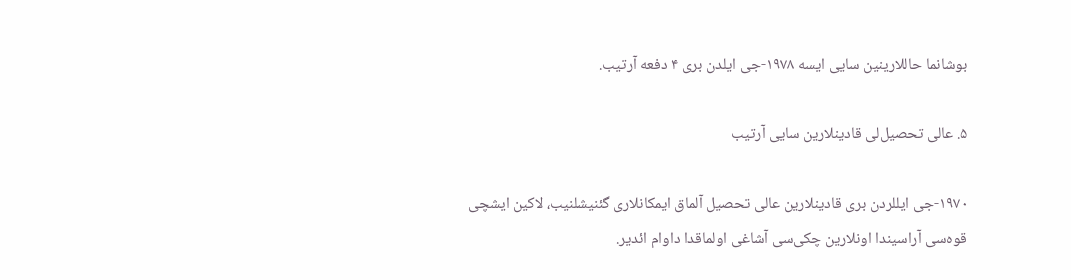بوشانما حاللارینین سایی ایسه ۱۹۷۸-جی ایلدن بری ۴ دفعه آرتیب.

۵. عالی تحصیل‌لی قادینلارین سایی آرتیب

۱۹۷۰-جی ایللردن بری قادینلارین عالی تحصیل آلماق ایمکانلاری گئنیشلنیب، لاکین ایشچی قوه‌سی آراسیندا اونلارین چکی‌سی آشاغی اولماقدا داوام ائدیر.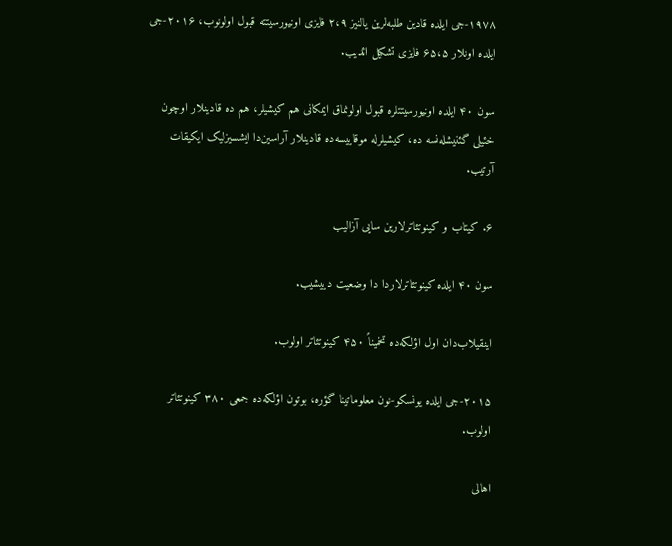۱۹۷۸-جی ایلده قادین طلبه‌لرین یالنیز ۲،۹ فایزی اونیورسیتته قبول اولونوب، ۲۰۱۶-جی ایلده اونلار ۶۵،۵ فایزی تشکیل ائدیب.

سون ۴۰ ایلده اونیورسیتتلره قبول اولونماق ایمکانی هم کیشیلر، هم ده قادینلار اوچون خئیلی گئنیشله‌نسه ده، کیشیلرله موقاییسه‌ده قادینلار آراسین‌دا ایشسیزلیک ایکیقات آرتیب.

۶. کیتاب و کینوتئاترلارین سایی آزالیب

سون ۴۰ ایلده کینوتئاترلاردا دا وضعیت دییشیب.

اینقیلاب‌دان اول اؤلکه‌ده تخمیناً ۴۵۰ کینوتئاتر اولوب.

۲۰۱۵-جی ایلده یونسکو-نون معلوماتینا گؤره، بوتون اؤلکه‌ده جمعی ۳۸۰ کینوتئاتر اولوب.

اهالی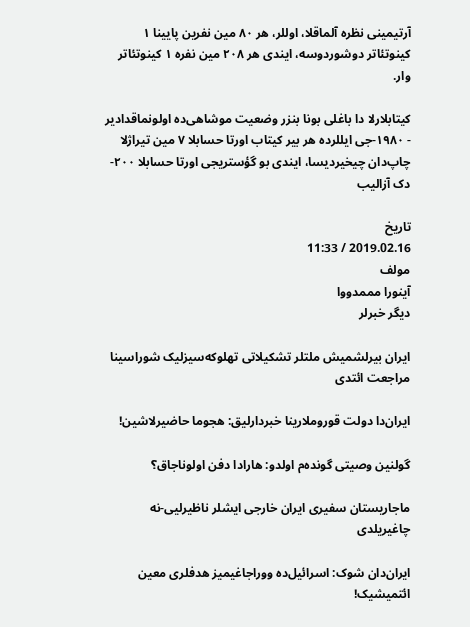آرتیمینی نظره آلماقلا، اوللر، هر ۸۰ مین نفرین پایینا ۱ کینوتئاتر دوشوردوسه، ایندی هر ۲۰۸ مین نفره ۱ کینوتئاتر وار.

کیتابلارلا دا باغلی بونا بنزر وضعیت موشاهی‌ده اولونماقدادیر - ۱۹۸۰-جی ایللرده هر بیر کیتاب اورتا حسابلا ۷ مین تیراژلا چاپ‌دان چیخیردیسا، ایندی بو گؤستریجی اورتا حسابلا ۲۰۰-دک آزالیب

تاریخ
2019.02.16 / 11:33
مولف
آینورا مممدووا
دیگر خبرلر

ایران بیرلشمیش ملتلر تشکیلاتی تهلوکه‌سیزلیک شوراسینا مراجعت ائتدی

ایران‌دا دولت قوروملارینا خبردارلیق: هجوما حاضیرلاشین!

گولنین وصیتی گونده‌م اولدو: هارادا دفن اولوناجاق؟

ماجاریستان سفیری ایران خارجی ایشلر ناظیرلیی-نه چاغیریلدی

ایران‌دان شوک: اسرائیل‌ده ووراجاغیمیز هدفلری معین ائتمیشیک!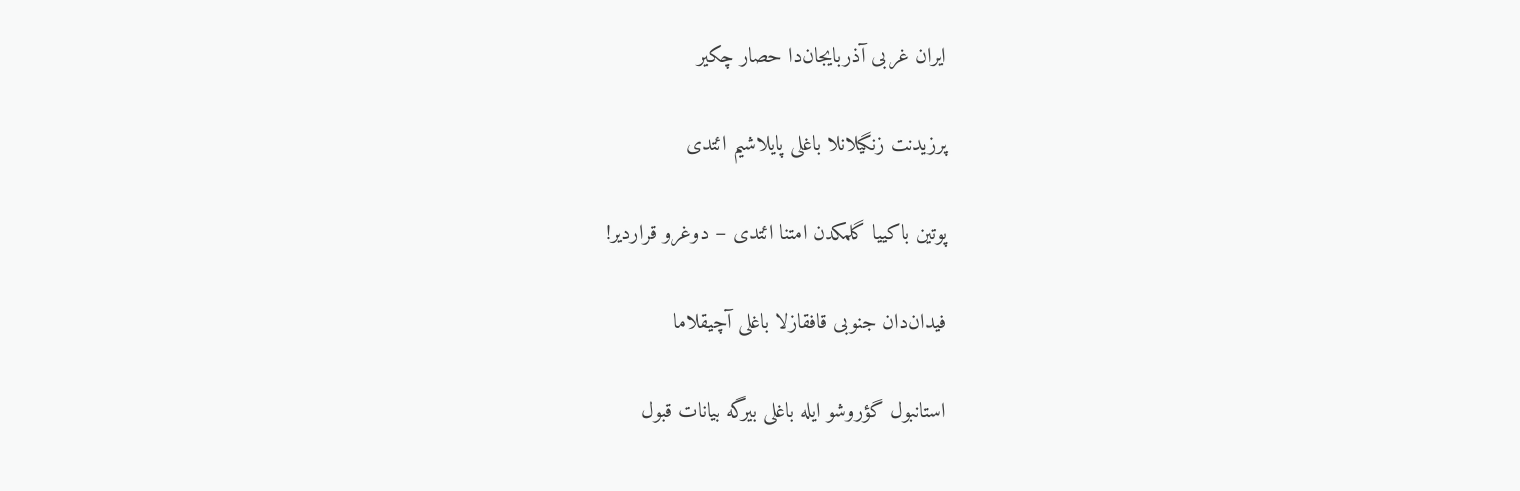ایران غربی آذربایجان‌دا حصار چکیر

پرزیدنت زنگیلانلا باغلی پایلاشیم ائتدی

پوتین باکییا گلمکدن امتنا ائتدی – دوغرو قراردیر!

فیدان‌دان جنوبی قافقازلا باغلی آچیقلاما

استانبول گؤروشو ایله باغلی بیرگه بیانات قبول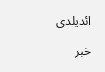ائدیلدی

خبر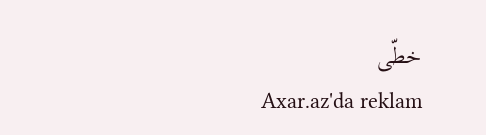خطّی
Axar.az'da reklam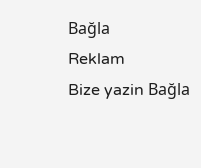Bağla
Reklam
Bize yazin Bağla